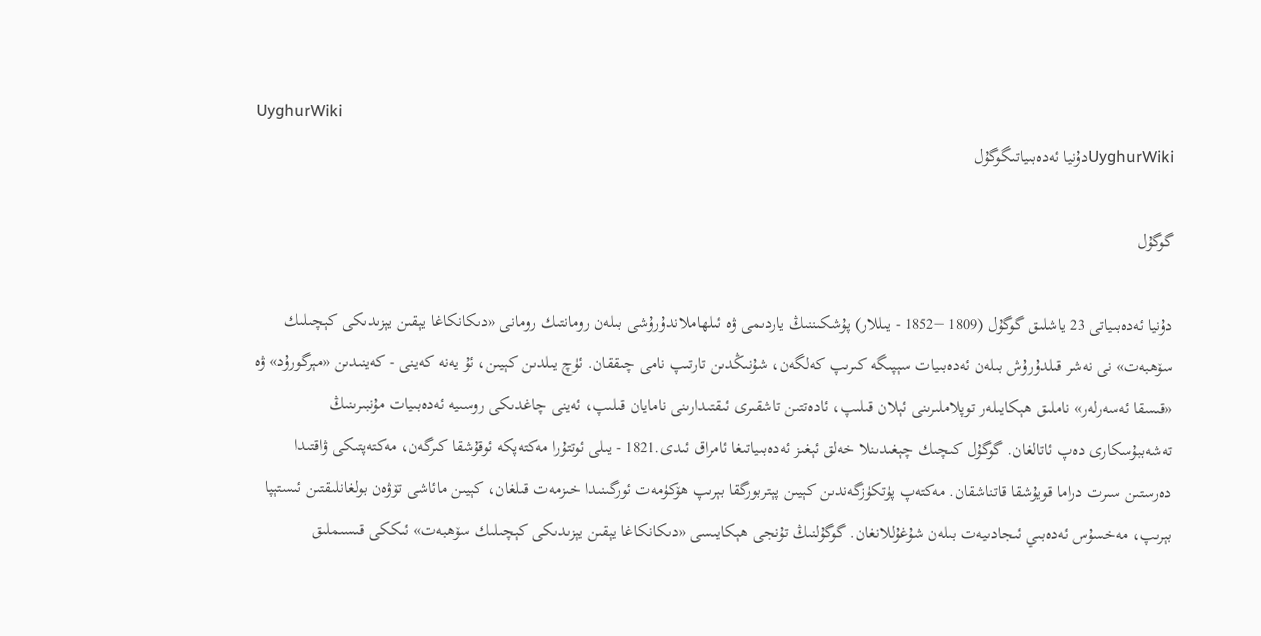UyghurWiki
UyghurWikiدۇنيا ئەدەبىياتىگوگۇل

گوگۇل

دۇنيا ئەدەبىياتى 23 ياشلىق گوگۇل (1809 −1852 - يىللار) پۇشكىننىڭ ياردىمى ۋە ئىلھاملاندۇرۇشى بىلەن رومانتىك رومانى «دىكانكاغا يېقىن يېزىدىكى كېچىلىك سۆھبەت» نى نەشر قىلدۇرۇش بىلەن ئەدەبىيات سېپىگە كىرىپ كەلگەن، شۇنىڭدىن تارتىپ نامى چىققان. ئۈچ يىلدىن كېيىن، ئۇ يەنە كەينى - كەينىدىن «مېرگورۇد» ۋە «قىسقا ئەسەرلەر» ناملىق ھېكايىلەر توپلاملىرىنى ئېلان قىلىپ، ئادەتتىن تاشقىرى ئىقتىدارىنى نامايان قىلىپ، ئەينى چاغدىكى روسىيە ئەدەبىيات مۇنبىرىنىڭ تەشەببۇسكارى دەپ ئاتالغان. گوگۇل كىچىك چېغىدىنلا خەلق ئېغىز ئەدەبىياتىغا ئامراق ئىدى.1821 - يىلى ئوتتۇرا مەكتەپكە ئوقۇشقا كىرگەن، مەكتەپتىكى ۋاقتىدا دەرستىن سىرت دراما قويۇشقا قاتناشقان. مەكتەپ پۈتكۈزگەندىن كېيىن پېتربورگقا بېرىپ ھۆكۈمەت ئورگىنىدا خىزمەت قىلغان، كېيىن مائاشى تۆۋەن بولغانلىقتىن ئىستېپا بېرىپ، مەخسۇس ئەدەبىي ئىجادىيەت بىلەن شۇغۇللانغان. گوگۇلنىڭ تۇنجى ھېكايىسى «دىكانكاغا يېقىن يېزىدىكى كېچىلىك سۆھبەت» ئىككى قىسىملىق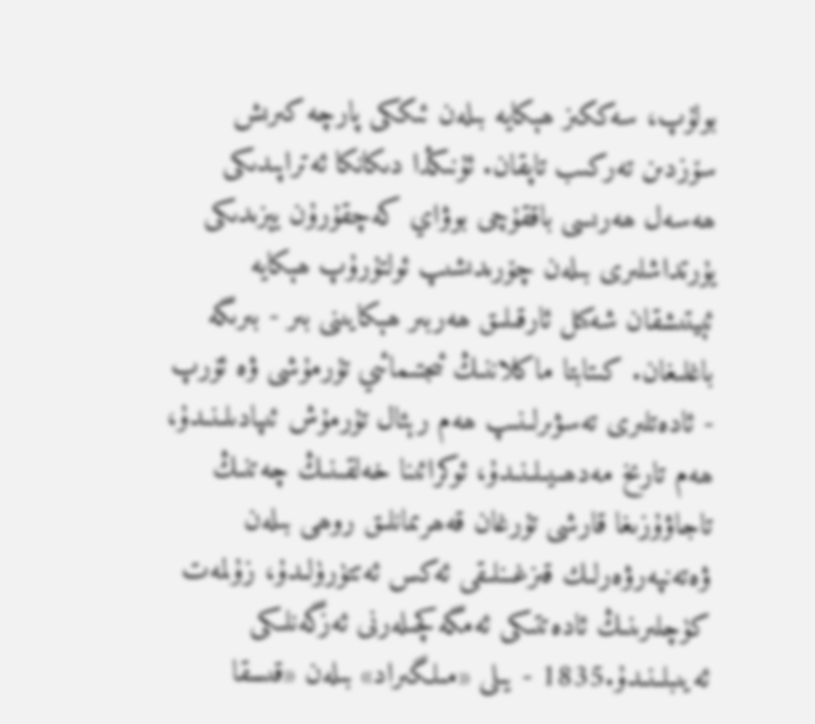بولۇپ، سەككىز ھېكايە بىلەن ئىككى پارچە كىرىش سۆزدىن تەركىب تاپقان. ئۇنىڭدا دىكانكا ئەتراپىدىكى ھەسەل ھەرىسى باققۇچى بوۋاي كەچقۇرۇن يېزىدىكى يۇرتداشلىرى بىلەن چۆرىدىشىپ ئولتۇرۇپ ھېكايە ئېيتىشقان شەكىل ئارقىلىق ھەربىر ھېكايىنى بىر - بىرىگە باغلىغان. كىتابتا ماكلاننىڭ ئىجتىمائىي تۇرمۇشى ۋە ئۆرپ - ئادەتلىرى تەسۋىرلىنىپ ھەم رېئال تۇرمۇش ئىپادىلىنىدۇ، ھەم تارىخ مەدھىيىلىنىدۇ، ئوكرائىنا خەلقىنىڭ چەتنىڭ تاجاۋۇزىغا قارشى تۇرغان قەھرىمانلىق روھى بىلەن ۋەتەنپەرۋەرلىك قىزغىنلىقى ئەكس ئەتتۈرۈلىدۇ، زۇلمەت كۈچلىرىنىڭ ئادەتتىكى ئەمگەكچىلەرنى ئەزگەنلىكى ئەيىبلىنىدۇ.1835 - يىلى «مىلگىراد» بىلەن «قىسقا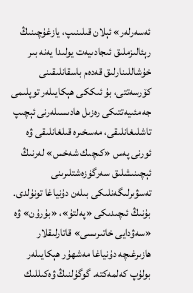ئەسەرلەر» ئېلان قىلىنىپ، يازغۇچىنىڭ رېئالىزملىق ئىجادىيەت يولىدا يەنە بىر خۇشاللىنارلىق قەدەم باسقانلىقىنى كۆرسەتتى، بۇ ئىككى ھېكايىلەر توپلىمى جەمئىيەتتىكى رەزىل ھادىسىلەرنى ئېچىپ تاشلىغانلىقى، مەسخىرە قىلغانلىقى ۋە ئورنى پەس «كىچىك شەخس» لەرنىڭ ئېچىنىشلىق سەرگۈزەشتلىرىنى تەسۋىرلىگەنلىكى بىلەن دۇنياغا تونۇلدى. بۇنىڭ ئىچىدىكى «پەلتۇ»، «بۇرۇن» ۋە «سەۋدايى خاتىرىسى» قاتارلىقلار ھازىرغىچە دۇنياغا مەشھۇر ھېكايىلەر بولۇپ كەلمەكتە. گوگۇلنىڭ ۋەكىللىك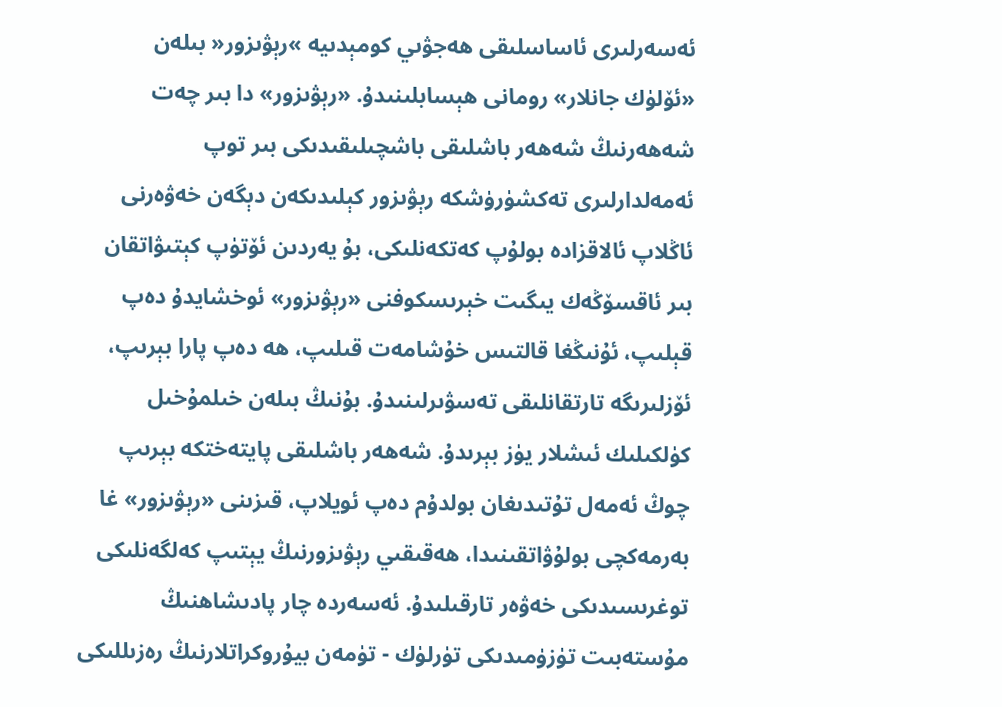ئەسەرلىرى ئاساسلىقى ھەجۋىي كومېدىيە »رېۋىزور« بىلەن «ئۆلۈك جانلار» رومانى ھېسابلىنىدۇ. «رېۋىزور» دا بىر چەت شەھەرنىڭ شەھەر باشلىقى باشچىلىقىدىكى بىر توپ ئەمەلدارلىرى تەكشۈرۈشكە رېۋىزور كېلىدىكەن دېگەن خەۋەرنى ئاڭلاپ ئالاقزادە بولۇپ كەتكەنلىكى، بۇ يەردىن ئۆتۈپ كېتىۋاتقان بىر ئاقسۆڭەك يىگىت خېرىسكوفنى «رېۋىزور» ئوخشايدۇ دەپ قېلىپ، ئۇنىڭغا قالتىس خۇشامەت قىلىپ، ھە دەپ پارا بېرىپ، ئۆزلىرىگە تارتقانلىقى تەسۋىرلىنىدۇ. بۇنىڭ بىلەن خىلمۇخىل كۈلكىلىك ئىشلار يۈز بېرىدۇ. شەھەر باشلىقى پايتەختكە بېرىپ چوڭ ئەمەل تۇتىدىغان بولدۇم دەپ ئويلاپ، قىزىنى «رېۋىزور» غا بەرمەكچى بولۇۋاتقىنىدا، ھەقىقىي رېۋىزورنىڭ يېتىپ كەلگەنلىكى توغرىسىدىكى خەۋەر تارقىلىدۇ. ئەسەردە چار پادىشاھنىڭ مۇستەبىت تۈزۈمىدىكى تۈرلۈك - تۈمەن بيۇروكراتلارنىڭ رەزىللىكى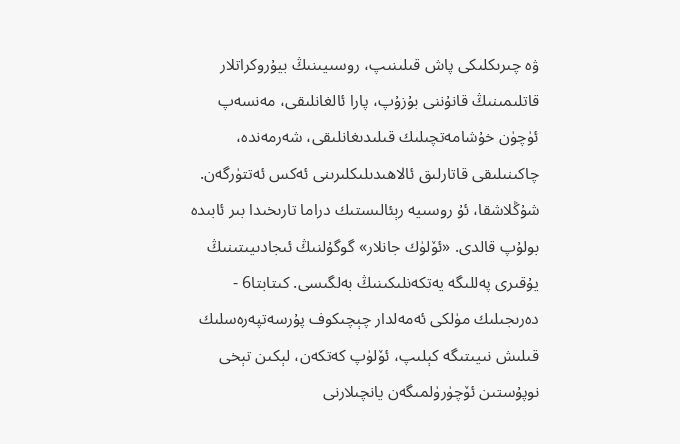ۋە چىرىكلىكى پاش قىلىنىپ، روسىيىنىڭ بيۇروكراتلار قاتلىمىنىڭ قانۇننى بۇزۇپ، پارا ئالغانلىقى، مەنسەپ ئۈچۈن خۇشامەتچىلىك قىلىدىغانلىقى، شەرمەندە، چاكىنىلىقى قاتارلىق ئالاھىدىلىكلىرىنى ئەكس ئەتتۈرگەن. شۇڭلاشقا، ئۇ روسىيە رېئالىستىك دراما تارىخىدا بىر ئابىدە بولۇپ قالدى. «ئۆلۈك جانلار» گوگۇلنىڭ ئىجادىيىتىنىڭ يۇقىرى پەللىگە يەتكەنلىكىنىڭ بەلگىسى. كىتابتا6 - دەرىجىلىك مۈلكى ئەمەلدار چېچىكوف پۇرسەتپەرەسلىك قىلىش نىيىتىگە كېلىپ، ئۆلۈپ كەتكەن، لېكىن تېخى نوپۇستىن ئۆچۈرۈلمىگەن يانچىلارنى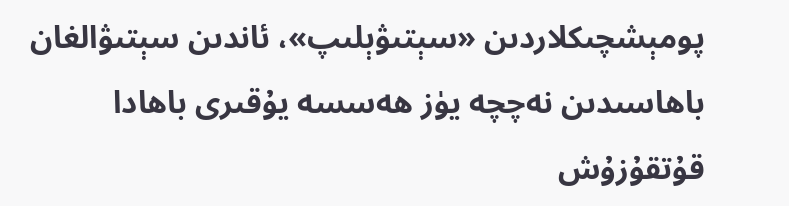پومېشچىكلاردىن «سېتىۋېلىپ»، ئاندىن سېتىۋالغان باھاسىدىن نەچچە يۈز ھەسسە يۇقىرى باھادا قۇتقۇزۇش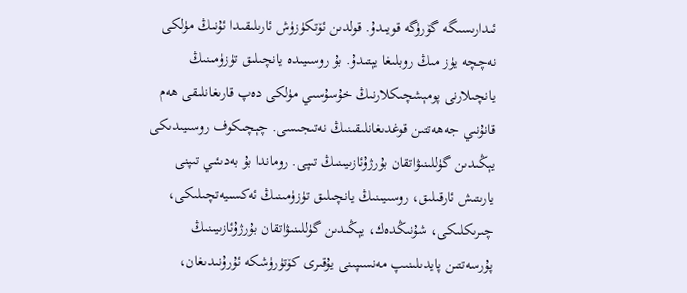ئىدارىسىگە گۆرۈگە قويىدۇ. قولدىن ئۆتكۈزۈش ئارىلىقىدا ئۇنىڭ مۈلكى نەچچە يۈز مىڭ روبلىغا يېتىدۇ. بۇ روسىيىدە يانچىلىق تۈزۈمىنىڭ يانچىلارنى پومېشچىكلارنىڭ خۇسۇسىي مۈلكى دەپ قارىغانلىقى ھەم قانۇنىي جەھەتتىن قوغدىغانلىقىنىڭ نەتىجىسى. چېچىكوف روسىيىدىكى يېڭىدىن گۈللىنىۋاتقان بۇرژۇئازىيىنىڭ تىپى. روماندا بۇ بەدىئىي تىپنى يارىتىش ئارقىلىق، روسىيىنىڭ يانچىلىق تۈزۈمىنىڭ ئەكسىيەتچىلىكى، چىرىكلىكى، شۇنىڭدەك، يېڭىدىن گۈللىنىۋاتقان بۇرژۇئازىيىنىڭ پۇرسەتتىن پايدىلىنىپ مەنسىپىنى يۇقىرى كۆتۈرۈشكە ئۇرۇنىدىغان،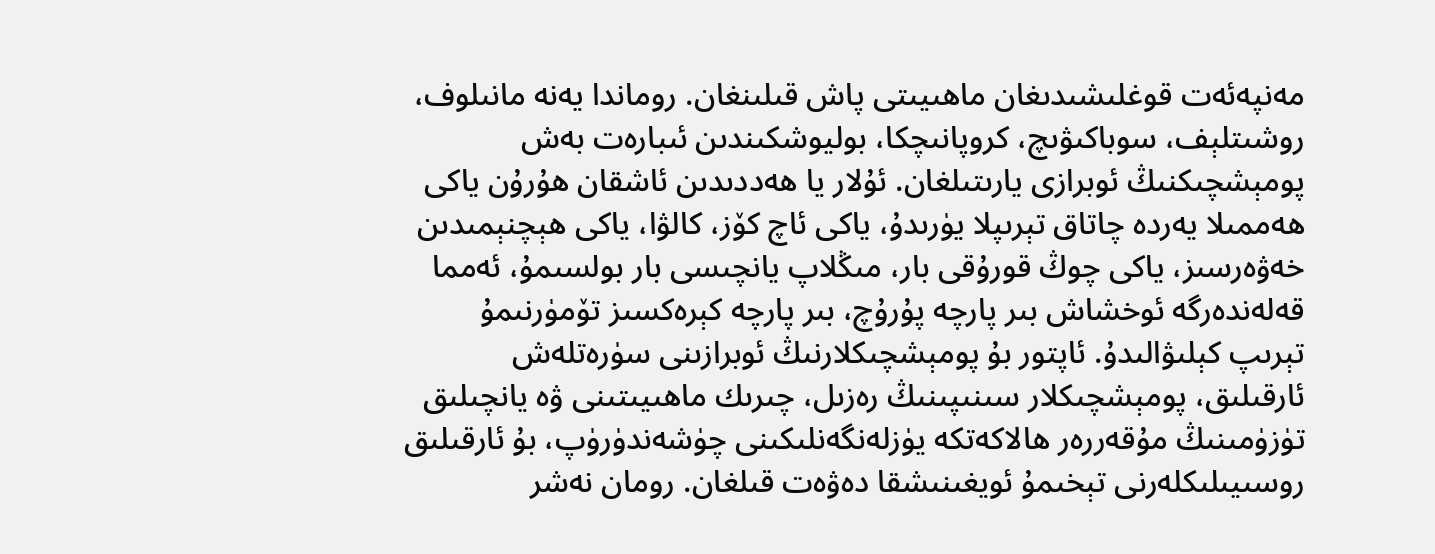مەنپەئەت قوغلىشىدىغان ماھىيىتى پاش قىلىنغان. روماندا يەنە مانىلوف، روشىتلېف، سوباكىۋىچ، كروپانىچكا، بوليوشكىندىن ئىبارەت بەش پومېشچىكنىڭ ئوبرازى يارىتىلغان. ئۇلار يا ھەددىدىن ئاشقان ھۇرۇن ياكى ھەممىلا يەردە چاتاق تېرىپلا يۈرىدۇ، ياكى ئاچ كۆز، كالۋا، ياكى ھېچنېمىدىن خەۋەرسىز، ياكى چوڭ قورۇقى بار، مىڭلاپ يانچىسى بار بولسىمۇ، ئەمما قەلەندەرگە ئوخشاش بىر پارچە پۇرۇچ، بىر پارچە كېرەكسىز تۆمۈرنىمۇ تېرىپ كېلىۋالىدۇ. ئاپتور بۇ پومېشچىكلارنىڭ ئوبرازىنى سۈرەتلەش ئارقىلىق، پومېشچىكلار سىنىپىنىڭ رەزىل، چىرىك ماھىيىتىنى ۋە يانچىلىق تۈزۈمىنىڭ مۇقەررەر ھالاكەتكە يۈزلەنگەنلىكىنى چۈشەندۈرۈپ، بۇ ئارقىلىق روسىيىلىكلەرنى تېخىمۇ ئويغىنىشقا دەۋەت قىلغان. رومان نەشر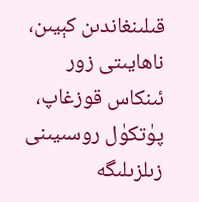قىلىنغاندىن كېيىن، ناھايىتى زور ئىنكاس قوزغاپ، پۈتكۈل روسىيىنى زىلزىلىگە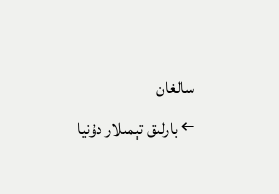سالغان
← بارلىق تېمىلار دۇنيا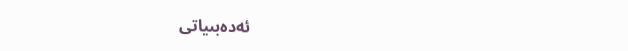ئەدەبىياتى